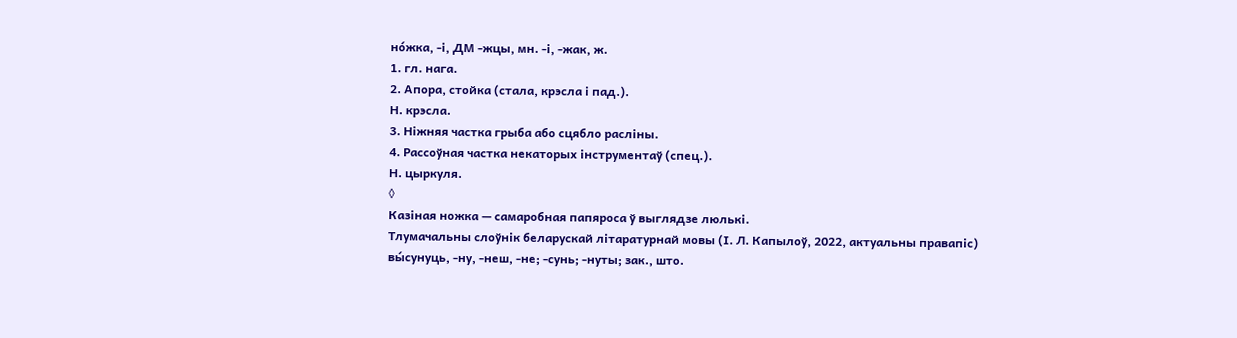но́жка, -і, ДМ -жцы, мн. -і, -жак, ж.
1. гл. нага.
2. Апора, стойка (стала, крэсла і пад.).
Н. крэсла.
3. Ніжняя частка грыба або сцябло расліны.
4. Рассоўная частка некаторых інструментаў (спец.).
Н. цыркуля.
◊
Казіная ножка — самаробная папяроса ў выглядзе люлькі.
Тлумачальны слоўнік беларускай літаратурнай мовы (І. Л. Капылоў, 2022, актуальны правапіс)
вы́сунуць, -ну, -неш, -не; -сунь; -нуты; зак., што.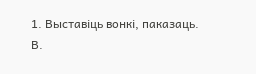1. Выставіць вонкі, паказаць.
В.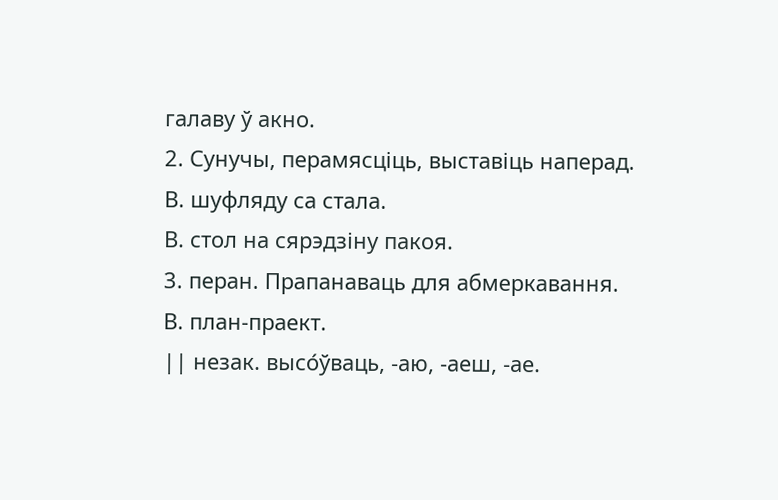галаву ў акно.
2. Сунучы, перамясціць, выставіць наперад.
В. шуфляду са стала.
В. стол на сярэдзіну пакоя.
3. перан. Прапанаваць для абмеркавання.
В. план-праект.
|| незак. высо́ўваць, -аю, -аеш, -ае.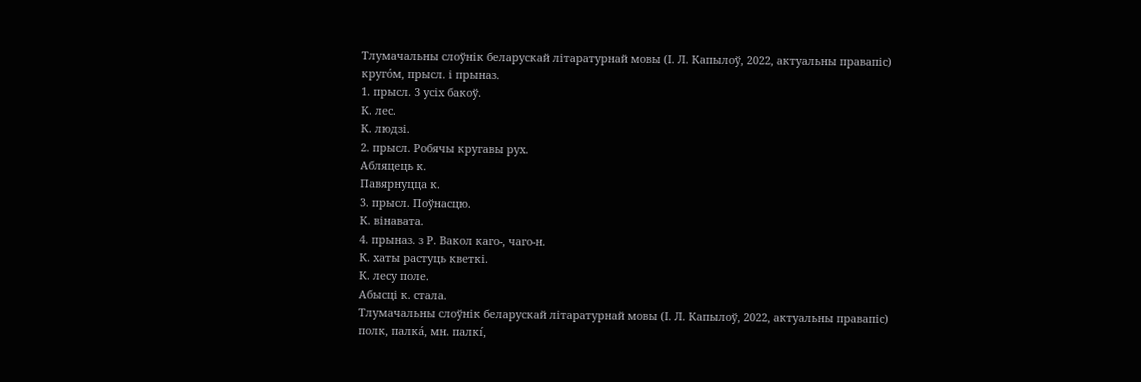Тлумачальны слоўнік беларускай літаратурнай мовы (І. Л. Капылоў, 2022, актуальны правапіс)
круго́м, прысл. і прыназ.
1. прысл. 3 усіх бакоў.
К. лес.
К. людзі.
2. прысл. Робячы кругавы рух.
Абляцець к.
Павярнуцца к.
3. прысл. Поўнасцю.
К. вінавата.
4. прыназ. з Р. Вакол каго-, чаго-н.
К. хаты растуць кветкі.
К. лесу поле.
Абысці к. стала.
Тлумачальны слоўнік беларускай літаратурнай мовы (І. Л. Капылоў, 2022, актуальны правапіс)
полк, палка́, мн. палкі́,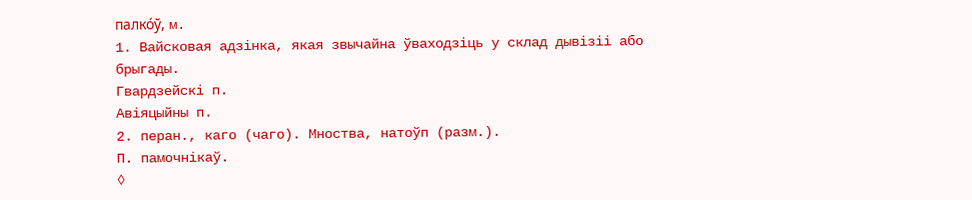палко́ў, м.
1. Вайсковая адзінка, якая звычайна ўваходзіць у склад дывізіі або брыгады.
Гвардзейскі п.
Авіяцыйны п.
2. перан., каго (чаго). Мноства, натоўп (разм.).
П. памочнікаў.
◊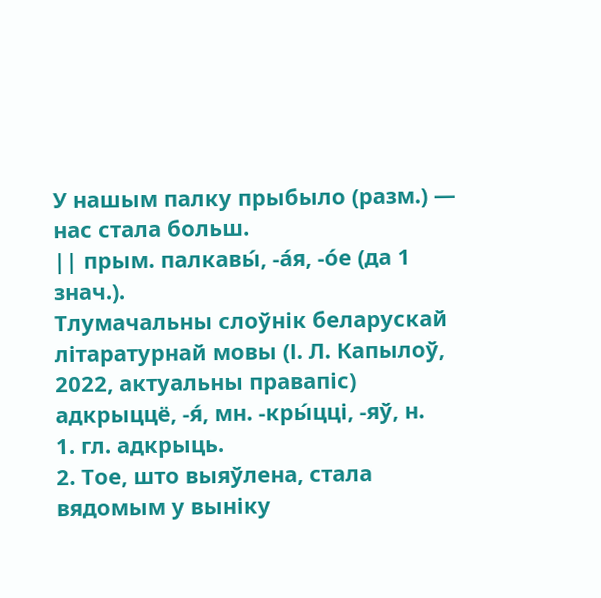У нашым палку прыбыло (разм.) — нас стала больш.
|| прым. палкавы́, -а́я, -о́е (да 1 знач.).
Тлумачальны слоўнік беларускай літаратурнай мовы (І. Л. Капылоў, 2022, актуальны правапіс)
адкрыццё, -я́, мн. -кры́цці, -яў, н.
1. гл. адкрыць.
2. Тое, што выяўлена, стала вядомым у выніку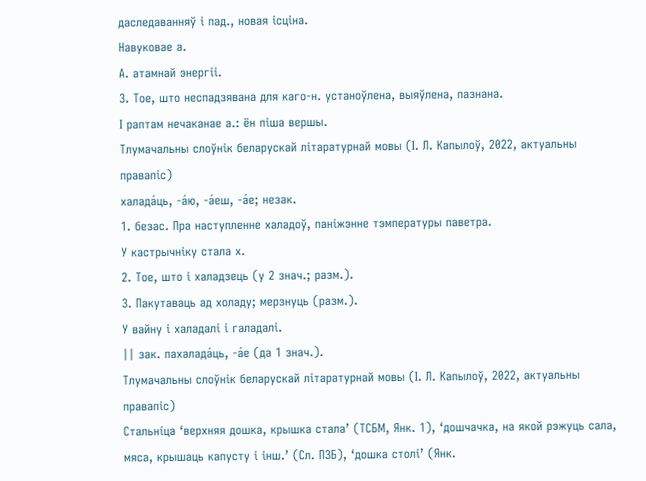даследаванняў і пад., новая ісціна.
Навуковае а.
А. атамнай энергіі.
3. Тое, што неспадзявана для каго-н. устаноўлена, выяўлена, пазнана.
І раптам нечаканае а.: ён піша вершы.
Тлумачальны слоўнік беларускай літаратурнай мовы (І. Л. Капылоў, 2022, актуальны правапіс)
халада́ць, -а́ю, -а́еш, -а́е; незак.
1. безас. Пра наступленне халадоў, паніжэнне тэмпературы паветра.
У кастрычніку стала х.
2. Тое, што і халадзець (у 2 знач.; разм.).
3. Пакутаваць ад холаду; мерзнуць (разм.).
У вайну і халадалі і галадалі.
|| зак. пахалада́ць, -а́е (да 1 знач.).
Тлумачальны слоўнік беларускай літаратурнай мовы (І. Л. Капылоў, 2022, актуальны правапіс)
Стальні́ца ‘верхняя дошка, крышка стала’ (ТСБМ, Янк. 1), ‘дошчачка, на якой рэжуць сала, мяса, крышаць капусту і інш.’ (Сл. ПЗБ), ‘дошка столі’ (Янк.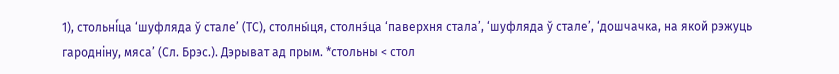1), стольні́ца ‘шуфляда ў стале’ (ТС), столны́ця, столнэ́ца ‘паверхня стала’, ‘шуфляда ў стале’, ‘дошчачка, на якой рэжуць гародніну, мяса’ (Сл. Брэс.). Дэрыват ад прым. *стольны < стол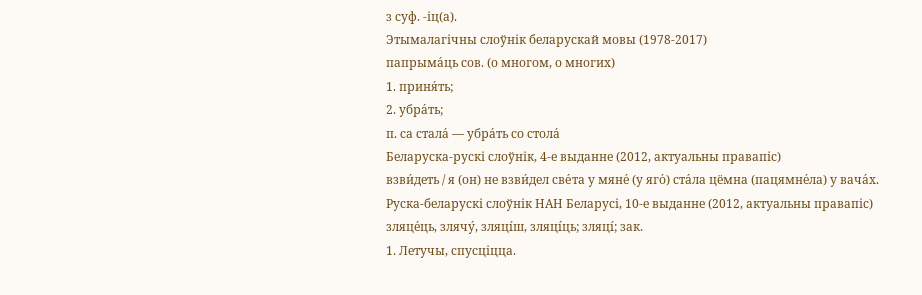з суф. ‑іц(а).
Этымалагічны слоўнік беларускай мовы (1978-2017)
папрыма́ць сов. (о многом, о многих)
1. приня́ть;
2. убра́ть;
п. са стала́ — убра́ть со стола́
Беларуска-рускі слоўнік, 4-е выданне (2012, актуальны правапіс)
взви́деть / я (он) не взви́дел све́та у мяне́ (у яго́) ста́ла цёмна (пацямне́ла) у вача́х.
Руска-беларускі слоўнік НАН Беларусі, 10-е выданне (2012, актуальны правапіс)
зляце́ць, злячу́, зляці́ш, зляці́ць; зляці́; зак.
1. Летучы, спусціцца.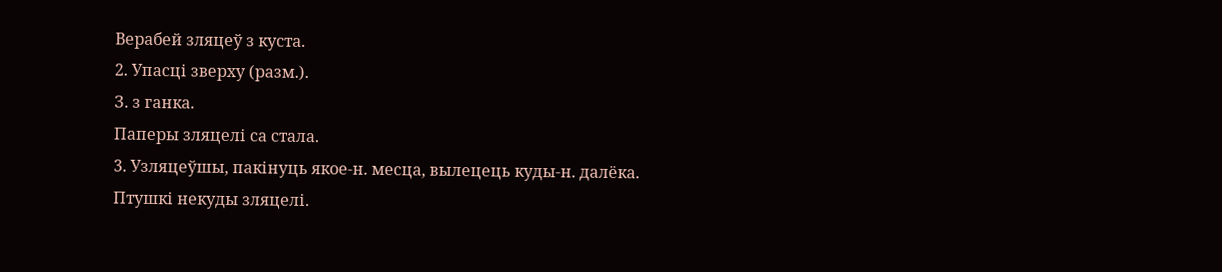Верабей зляцеў з куста.
2. Упасці зверху (разм.).
З. з ганка.
Паперы зляцелі са стала.
3. Узляцеўшы, пакінуць якое-н. месца, вылецець куды-н. далёка.
Птушкі некуды зляцелі.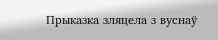Прыказка зляцела з вуснаў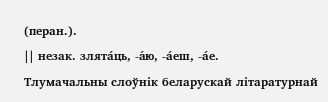(перан.).
|| незак. злята́ць, -а́ю, -а́еш, -а́е.
Тлумачальны слоўнік беларускай літаратурнай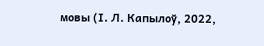мовы (І. Л. Капылоў, 2022,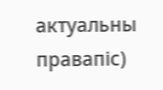актуальны правапіс)